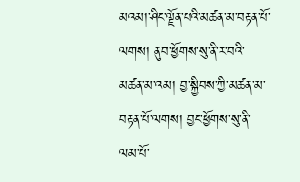མའམ།་ཤིང་ལྗོན་པའི་མཚན་མ་བརྟན་པོ་ལགས། ནུབ་ཕྱོགས་སུ་ནི་ར་བའི་ མཚན་མ་འམ། བྱ་སྐྱིབས་ཀྱི་མཚན་མ་བརྟན་པོ་ལགས། བྱང་ཕྱོགས་སུ་ནི་ ལམ་པོ་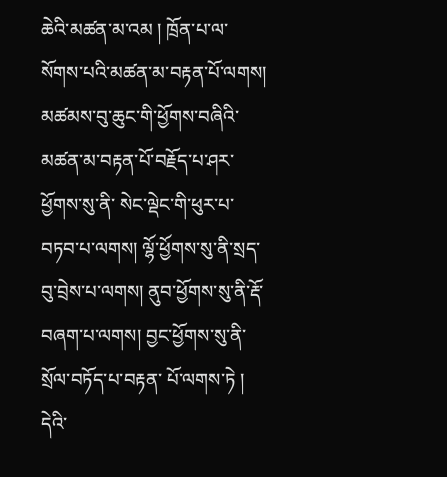ཆེའི་མཚན་མ་འམ ། ཁྲོན་པ་ལ་སོགས་པའི་མཚན་མ་བརྟན་པོ་ལགས། མཚམས་བུ་ཆུང་གི་ཕྱོགས་བཞིའི་མཚན་མ་བརྟན་པོ་བརྗོད་པ་ཤར་ཕྱོགས་སུ་ནི་ སེང་ལྡེང་གི་ཕུར་པ་བཏབ་པ་ལགས། ལྷོ་ཕྱོགས་སུ་ནི་སྲད་བུ་བྲེས་པ་ལགས། ནུབ་ཕྱོགས་སུ་ནི་རྡོ་བཞག་པ་ལགས། བྱང་ཕྱོགས་སུ་ནི་སྲོལ་བཏོད་པ་བརྟན་ པོ་ལགས་ཏེ ། དེའི་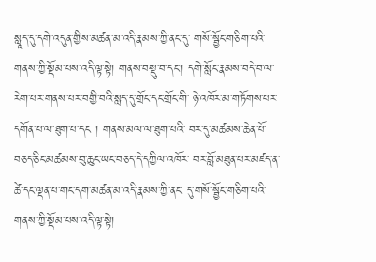སླཱད་དུ་དགེ་འདུན་གྱིས་མཚན་མ་འདི་རྣམས་ཀྱི་ནང་དུ་ གསོ་སྦྱོང་གཅིག་པའི་གནས་ཀྱི་སྡོམ་པས་འདི་ལྟ་སྟེ། གནས་བསྡུ་བ་དང་། དགེ་སློང་རྣམས་བདེ་བ་ལ་རེག་པར་གནས་པར་བགྱི་བའི་སླད་དུ་གྲོང་དང་གྲོང་གི་ ཉེ་འཁོར་མ་གཏོགས་པར་དགོན་པ་ལ་ཐུག་པ་དང ། གནས་མལ་ལ་ཐུག་པའི་ བར་དུ་མཚམས་ཆེན་པོ་བཅད་ཅིང་མཚམས་བུ་ཆུང་ཡང་བཅད་དེ་དཀྱིལ་འཁོར་ བར་བློ་མཐུན་པར་མཛད་ན་ཚེ་དང་ལྡན་པ་གང་དག་མཚན་མ་འདི་རྣམས་ཀྱི་ནང་ དུ་གསོ་སྦྱོང་གཅིག་པའི་གནས་ཀྱི་སྡོམ་པས་འདི་ལྟ་སྟེ།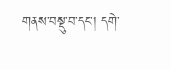གནས་བསྡུ་བ་དང་། དགེ་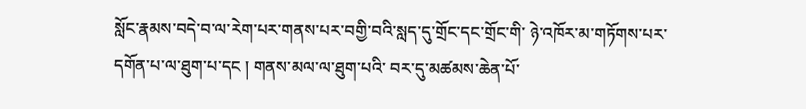སློང་རྣམས་བདེ་བ་ལ་རེག་པར་གནས་པར་བགྱི་བའི་སླད་དུ་གྲོང་དང་གྲོང་གི་ ཉེ་འཁོར་མ་གཏོགས་པར་དགོན་པ་ལ་ཐུག་པ་དང ། གནས་མལ་ལ་ཐུག་པའི་ བར་དུ་མཚམས་ཆེན་པོ་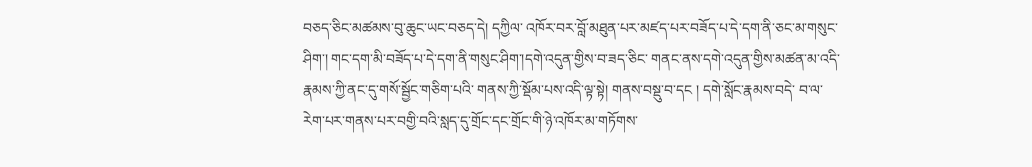བཅད་ཅིང་མཚམས་བུ་ཆུང་ཡང་བཅད་དེ། དཀྱིལ་ འཁོར་བར་བློ་མཐུན་པར་མཛད་པར་བཟོད་པ་དེ་དག་ནི་ཅང་མ་གསུང་ཤིག་། གང་དག་མི་བཟོད་པ་དེ་དག་ནི་གསུང་ཤིག་།དགེ་འདུན་གྱིས་བ་ཟད་ཅིང་ གནང་ནས་དགེ་འདུན་གྱིས་མཚན་མ་འདི་རྣམས་ཀྱི་ནང་དུ་གསོ་སྦྱོང་གཅིག་པའི་ གནས་ཀྱི་སྡོམ་པས་འདི་ལྟ་སྟེ། གནས་བསྡུ་བ་དང ། དགེ་སློང་རྣམས་བདེ་ བ་ལ་རེག་པར་གནས་པར་བགྱི་བའི་སླད་དུ་གྲོང་དང་གྲོང་གི་ཉེ་འཁོར་མ་གཏོགས་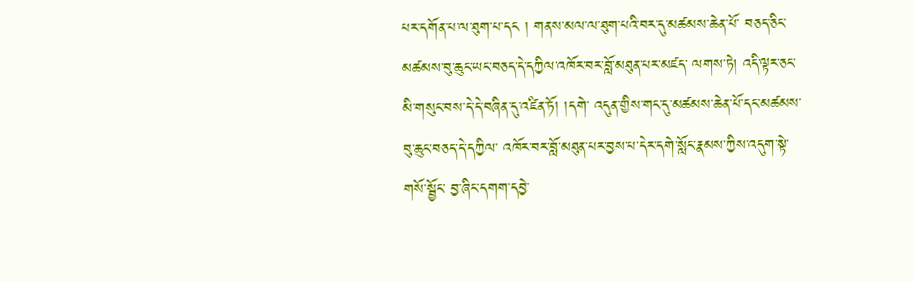པར་དགོན་པ་ལ་ཐུག་པ་དང ། གནས་མལ་ལ་ཐུག་པའི་བར་དུ་མཚམས་ཆེན་པོ་ བཅད་ཅིང་མཚམས་བུ་ཆུང་ཡང་བཅད་དེ་དཀྱིལ་འཁོར་བར་བློ་མཐུན་པར་མཛད་ ལགས་ཏེ། འདི་ལྟར་ཅང་མི་གསུང་བས་དེ་དེ་བཞིན་དུ་འཛིན་ཏོ། །དགེ་ འདུན་གྱིས་གང་དུ་མཚམས་ཆེན་པོ་དང་མཚམས་བུ་ཆུང་བཅད་དེ་དཀྱིལ་ འཁོར་བར་བློ་མཐུན་པར་བྱས་པ་དེར་དགེ་སློང་རྣམས་ཀྱིས་འདུག་སྟེ་གསོ་སྦྱོང་ བྱ་ཞིང་དགག་དབྱེ་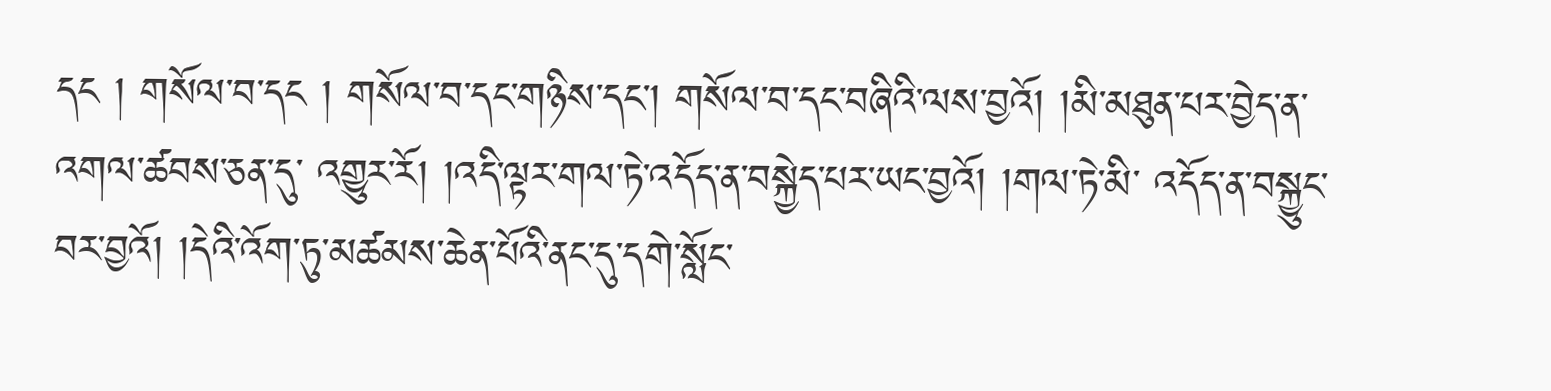དང ། གསོལ་བ་དང ། གསོལ་བ་དང་གཉིས་དང་། གསོལ་བ་དང་བཞིའི་ལས་བྱའོ། །མི་མཐུན་པར་བྱེད་ན་འགལ་ཚབས་ཅན་དུ་ འགྱུར་རོ། །འདི་ལྟར་གལ་ཏེ་འདོད་ན་བསྐྱེད་པར་ཡང་བྱའོ། །གལ་ཏེ་མི་ འདོད་ན་བསྐྱུང་བར་བྱའོ། །དེའི་འོག་ཏུ་མཚམས་ཆེན་པོའི་ནང་དུ་དགེ་སློང་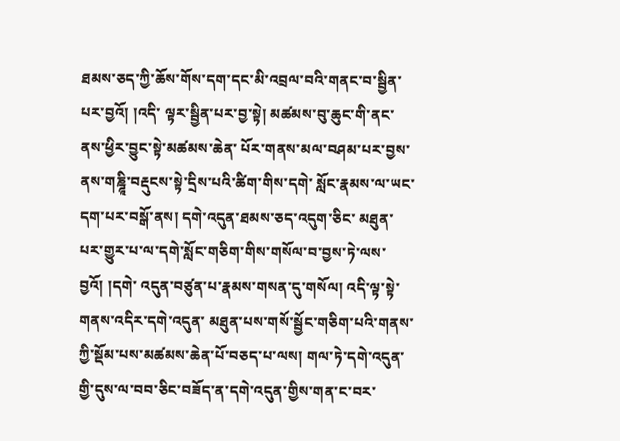ཐམས་ཅད་ཀྱི་ཆོས་གོས་དག་དང་མི་འབྲལ་བའི་གནང་བ་སྦྱིན་པར་བྱའོ། །འདི་ ལྟར་སྦྱིན་པར་བྱ་སྟེ། མཚམས་བུ་ཆུང་གི་ནང་ནས་ཕྱིར་བྱུང་སྟེ་མཚམས་ཆེན་ པོར་གནས་མལ་བཤམ་པར་བྱས་ནས་གཎྜཱི་བརྡུངས་སྟེ་དྲིས་པའི་ཚིག་གིས་དགེ་ སློང་རྣམས་ལ་ཡང་དག་པར་བསྒོ་ནས། དགེ་འདུན་ཐམས་ཅད་འདུག་ཅིང་ མཐུན་པར་གྱུར་པ་ལ་དགེ་སློང་གཅིག་གིས་གསོལ་བ་བྱས་ཏེ་ལས་བྱའོ། །དགེ་ འདུན་བཙུན་པ་རྣམས་གསན་དུ་གསོལ། འདི་ལྟ་སྟེ་གནས་འདིར་དགེ་འདུན་ མཐུན་པས་གསོ་སྦྱོང་གཅིག་པའི་གནས་ཀྱི་སྡོམ་པས་མཚམས་ཆེན་པོ་བཅད་པ་ལས། གལ་ཏེ་དགེ་འདུན་གྱི་དུས་ལ་བབ་ཅིང་བཟོད་ན་དགེ་འདུན་གྱིས་གན་ང་བར་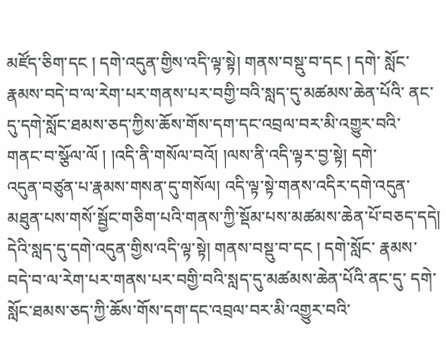མཛོད་ཅིག་དང ། དགེ་འདུན་གྱིས་འདི་ལྟ་སྟེ། གནས་བསྡུ་བ་དང ། དགེ་ སློང་རྣམས་བདེ་བ་ལ་རེག་པར་གནས་པར་བགྱི་བའི་སླད་དུ་མཚམས་ཆེན་པོའི་ ནང་དུ་དགེ་སློང་ཐམས་ཅད་ཀྱིས་ཆོས་གོས་དག་དང་འབྲལ་བར་མི་འགྱུར་བའི་ གནང་བ་སྩོལ་ལོ ། །འདི་ནི་གསོལ་བའོ། །ལས་ནི་འདི་ལྟར་བྱ་སྟེ། དགེ་
འདུན་བཙུན་པ་རྣམས་གསན་དུ་གསོལ། འདི་ལྟ་སྟེ་གནས་འདིར་དགེ་འདུན་ མཐུན་པས་གསོ་སྦྱོང་གཅིག་པའི་གནས་ཀྱི་སྡོམ་པས་མཚམས་ཆེན་པོ་བཅད་དདེ། དེའི་སླད་དུ་དགེ་འདུན་གྱིས་འདི་ལྟ་སྟེ། གནས་བསྡུ་བ་དང ། དགེ་སློང་ རྣམས་བདེ་བ་ལ་རེག་པར་གནས་པར་བགྱི་བའི་སླད་དུ་མཚམས་ཆེན་པོའི་ནང་དུ་ དགེ་སློང་ཐམས་ཅད་ཀྱི་ཆོས་གོས་དག་དང་འབྲལ་བར་མི་འགྱུར་བའི་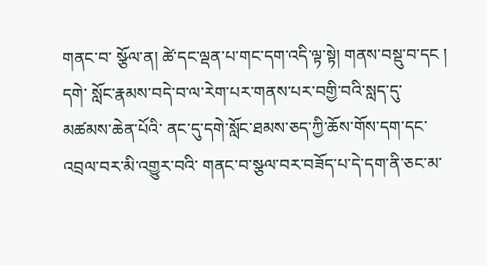གནང་བ་ སྩོལ་ན། ཚེ་དང་ལྡན་པ་གང་དག་འདི་ལྟ་སྟེ། གནས་བསྡུ་བ་དང ། དགེ་ སློང་རྣམས་བདེ་བ་ལ་རེག་པར་གནས་པར་བགྱི་བའི་སླད་དུ་མཚམས་ཆེན་པོའི་ ནང་དུ་དགེ་སློང་ཐམས་ཅད་ཀྱི་ཆོས་གོས་དག་དང་འབྲལ་བར་མི་འགྱུར་བའི་ གནང་བ་སྩལ་བར་བཟོད་པ་དེ་དག་ནི་ཅང་མ་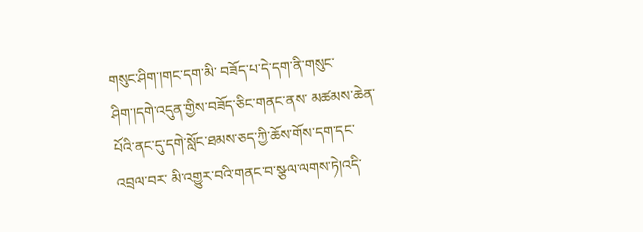གསུང་ཤིག་།གང་དག་མི་ བཟོད་པ་དེ་དག་ནི་གསུང་ཤིག་།དགེ་འདུན་གྱིས་བཟོད་ཅིང་གནང་ནས་ མཚམས་ཆེན་པོའི་ནང་དུ་དགེ་སློང་ཐམས་ཅད་ཀྱི་ཆོས་གོས་དག་དང་འབྲལ་བར་ མི་འགྱུར་བའི་གནང་བ་སྩལ་ལགས་ཏེ།འདི་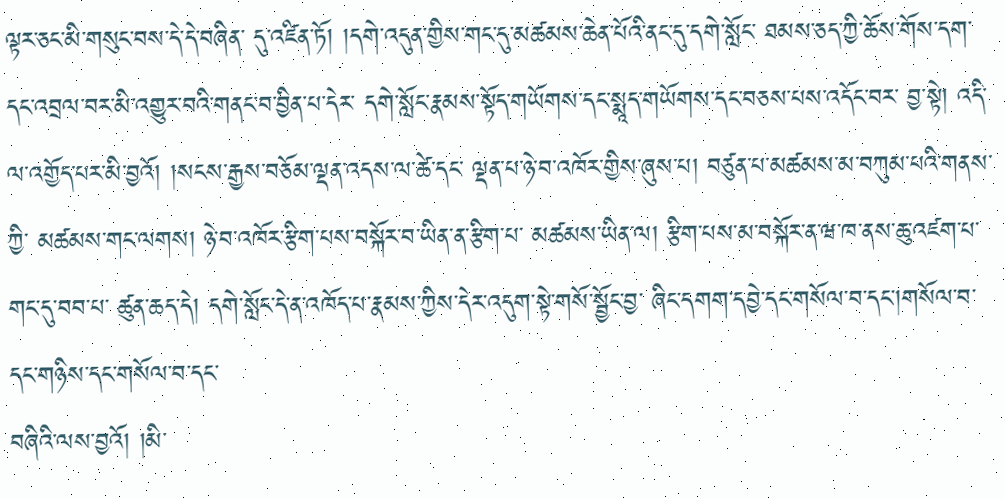ལྟར་ཅང་མི་གསུང་བས་དེ་དེ་བཞིན་ དུ་འཛིན་ཏོ། །དགེ་འདུན་གྱིས་གང་དུ་མཚམས་ཆེན་པོའི་ནང་དུ་དགེ་སློང་ ཐམས་ཅད་ཀྱི་ཆོས་གོས་དག་དང་འབྲལ་བར་མི་འགྱུར་བའི་གནང་བ་བྱིན་པ་དེར་ དགེ་སློང་རྣམས་སྟོད་གཡོགས་དང་སྨཱད་གཡོགས་དང་བཅས་པས་འདོང་བར་ བྱ་སྟེ། འདི་ལ་འགྱོད་པར་མི་བྱའོ། །སངས་རྒྱས་བཅོམ་ལྡན་འདས་ལ་ཚེ་དང་ ལྡན་པ་ཉེ་བ་འཁོར་གྱིས་ཞུས་པ། བཙུན་པ་མཚམས་མ་བཀུམ་པའི་གནས་ཀྱི་ མཚམས་གང་ལགས། ཉེ་བ་འཁོར་རྩིག་པས་བསྐོར་བ་ཡིན་ན་རྩིག་པ་ མཚམས་ཡིན་ལ། རྩིག་པས་མ་བསྐོར་ན་ཝ་ཁ་ནས་ཆུ་འཛག་པ་གང་དུ་བབ་པ་ ཚུན་ཆད་དེ། དགེ་སློང་དེ་ན་འཁོད་པ་རྣམས་ཀྱིས་དེར་འདུག་སྟེ་གསོ་སྦྱོང་བྱ་ ཞིང་དགག་དབྱེ་དང་གསོལ་བ་དང་།གསོལ་བ་དང་གཉིས་དང་གསོལ་བ་དང་
བཞིའི་ལས་བྱའོ། །མི་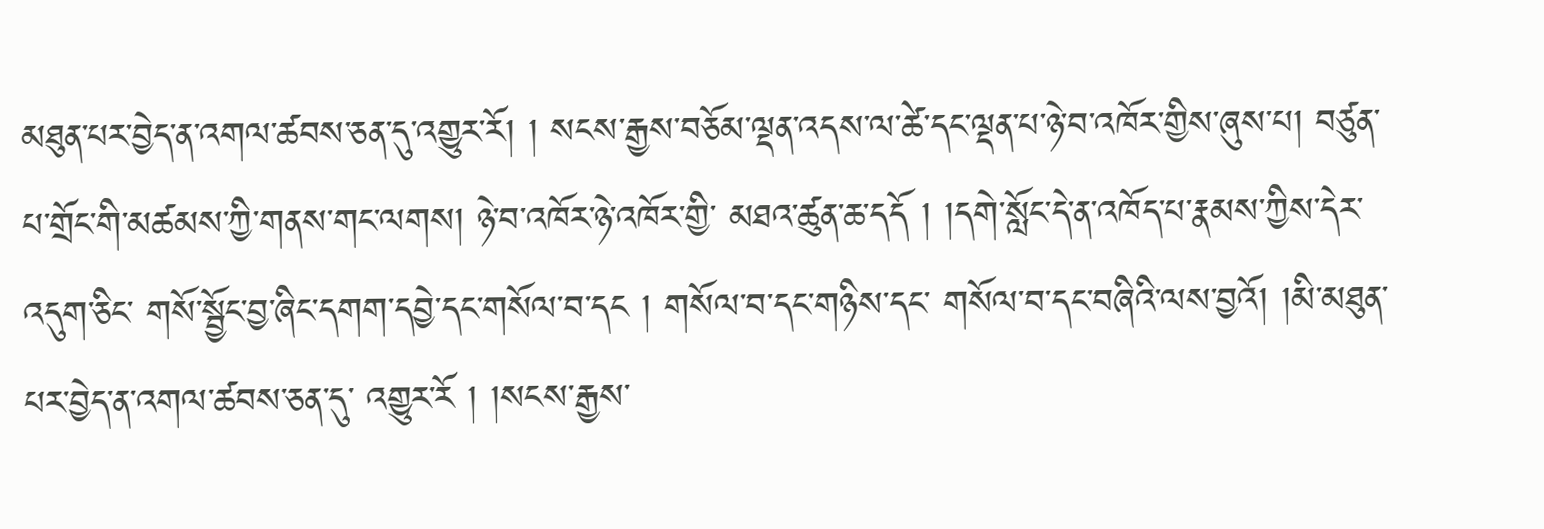མཐུན་པར་བྱེད་ན་འགལ་ཚབས་ཅན་དུ་འགྱུར་རོ། ། སངས་རྒྱས་བཅོམ་ལྡན་འདས་ལ་ཚེ་དང་ལྡན་པ་ཉེ་བ་འཁོར་གྱིས་ཞུས་པ། བཙུན་པ་གྲོང་གི་མཚམས་ཀྱི་གནས་གང་ལགས། ཉེ་བ་འཁོར་ཉེ་འཁོར་གྱི་ མཐའ་ཚུན་ཆ་དདོ ། །དགེ་སློང་དེ་ན་འཁོད་པ་རྣམས་ཀྱིས་དེར་འདུག་ཅིང་ གསོ་སྦྱོང་བྱ་ཞིང་དགག་དབྱེ་དང་གསོལ་བ་དང ། གསོལ་བ་དང་གཉིས་དང་ གསོལ་བ་དང་བཞིའི་ལས་བྱའོ། །མི་མཐུན་པར་བྱེད་ན་འགལ་ཚབས་ཅན་དུ་ འགྱུར་རོ ། །སངས་རྒྱས་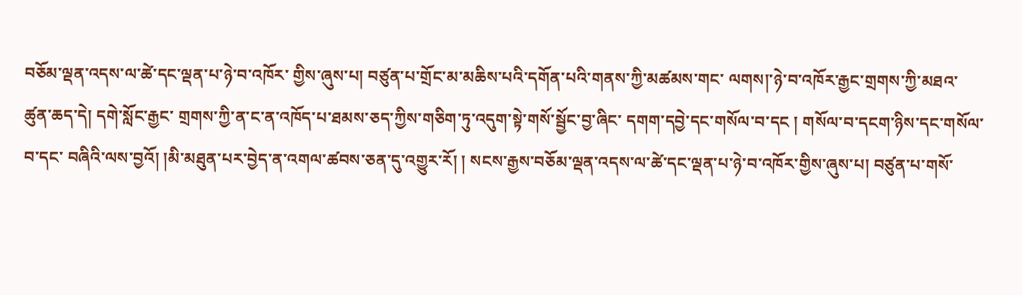བཅོམ་ལྡན་འདས་ལ་ཚེ་དང་ལྡན་པ་ཉེ་བ་འཁོར་ གྱིས་ཞུས་པ། བཙུན་པ་གྲོང་མ་མཆིས་པའི་དགོན་པའི་གནས་ཀྱི་མཚམས་གང་ ལགས།་ཉེ་བ་འཁོར་རྒྱང་གྲགས་ཀྱི་མཐའ་ཚུན་ཆད་དེ། དགེ་སློང་རྒྱང་ གྲགས་ཀྱི་ན་ང་ན་འཁོད་པ་ཐམས་ཅད་ཀྱིས་གཅིག་ཏུ་འདུག་སྟེ་གསོ་སྦྱོང་བྱ་ཞིང་ དགག་དབྱེ་དང་གསོལ་བ་དང ། གསོལ་བ་དངག་ཉིས་དང་གསོལ་བ་དང་ བཞིའི་ལས་བྱའོ། །མི་མཐུན་པར་བྱེད་ན་འགལ་ཚབས་ཅན་དུ་འགྱུར་རོ། ། སངས་རྒྱས་བཅོམ་ལྡན་འདས་ལ་ཚེ་དང་ལྡན་པ་ཉེ་བ་འཁོར་གྱིས་ཞུས་པ། བཙུན་པ་གསོ་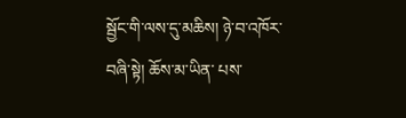སྦྱོང་གི་ལས་དུ་མཆིས། ཉེ་བ་འཁོར་བཞི་སྟེ། ཆོས་མ་ཡིན་ པས་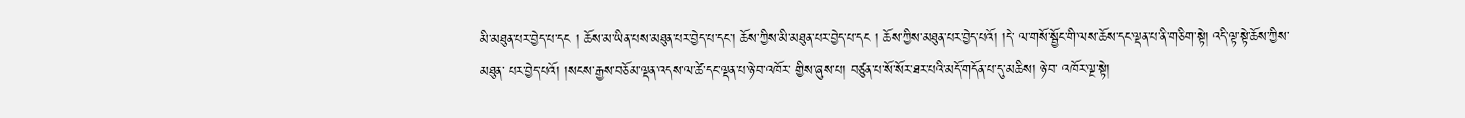མི་མཐུན་པར་བྱེད་པ་དང ། ཆོས་མ་ཡིན་པས་མཐུན་པར་བྱེད་པ་དང་། ཆོས་ཀྱིས་མི་མཐུན་པར་བྱེད་པ་དང ། ཆོས་ཀྱིས་མཐུན་པར་བྱེད་པའོ། །དེ་ ལ་གསོ་སྦྱོང་གི་ལས་ཆོས་དང་ལྡན་པ་ནི་གཅིག་སྟེ། འདི་ལྟ་སྟེ་ཆོས་ཀྱིས་མཐུན་ པར་བྱེད་པའོ། །སངས་རྒྱས་བཅོམ་ལྡན་འདས་ལ་ཚེ་དང་ལྡན་པ་ཉེ་བ་འཁོར་ གྱིས་ཞུས་པ། བཙུན་པ་སོ་སོར་ཐར་པའི་མདོ་གདོན་པ་དུ་མཆིས། ཉེ་བ་ འཁོར་ལྔ་སྟེ།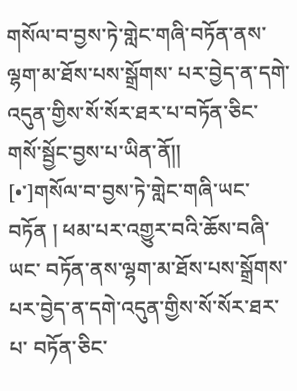གསོལ་བ་བྱས་ཏེ་གླེང་གཞི་བཏོན་ནས་ལྷག་མ་ཐོས་པས་སྒྲོགས་ པར་བྱེད་ན་དགེ་འདུན་གྱིས་སོ་སོར་ཐར་པ་བཏོན་ཅིང་གསོ་སྦྱོང་བྱས་པ་ཡིན་ནོ།།
[•་]གསོལ་བ་བྱས་ཏེ་གླེང་གཞི་ཡང་བཏོན ། ཕམ་པར་འགྱུར་བའི་ཆོས་བཞི་ཡང་ བཏོན་ནས་ལྷག་མ་ཐོས་པས་སྒྲོགས་པར་བྱེད་ན་དགེ་འདུན་གྱིས་སོ་སོར་ཐར་པ་ བཏོན་ཅིང་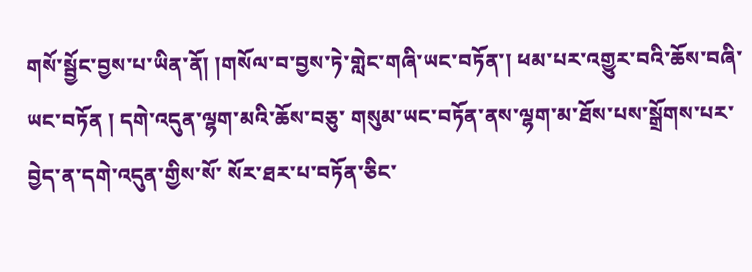གསོ་སྦྱོང་བྱས་པ་ཡིན་ནོ། །གསོལ་བ་བྱས་ཏེ་གླེང་གཞི་ཡང་བཏོན་། ཕམ་པར་འགྱུར་བའི་ཆོས་བཞི་ཡང་བཏོན ། དགེ་འདུན་ལྷག་མའི་ཆོས་བཅུ་ གསུམ་ཡང་བཏོན་ནས་ལྷག་མ་ཐོས་པས་སྒྲོགས་པར་བྱེད་ན་དགེ་འདུན་གྱིས་སོ་ སོར་ཐར་པ་བཏོན་ཅིང་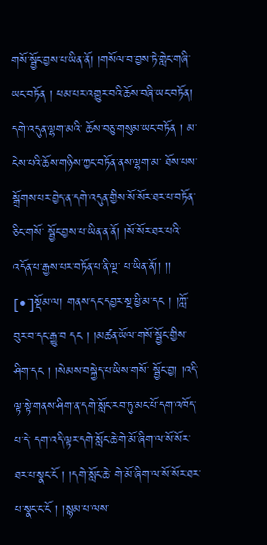གསོ་སྦྱོང་བྱས་པ་ཡིན་ནོ། །གསོལ་བ་བྱས་ཏེ་གླེང་གཞི་ ཡང་བཏོན ། ཕམ་པར་འགྱུར་བའི་ཆོས་བཞི་ཡང་བཏོན། དགེ་འདུན་ལྷག་མའི་ ཆོས་བཅུ་གསུམ་ཡང་བཏོན ། མ་ངེས་པའི་ཆོས་གཉིས་ཀྱང་བཏོན་ནས་ལྷག་མ་ ཐོས་པས་སྒྲོགས་པར་བྱེད་ན་དགེ་འདུན་གྱིས་སོ་སོར་ཐར་པ་བཏོན་ཅིང་གསོ་ སྦྱོང་བྱས་པ་ཡིན་ན་ནོ། །སོ་སོར་ཐར་པའི་འདོན་པ་རྒྱས་པར་བཏོན་པ་ནི་ལྔ་ པ་ཡིན་ནོ།། །། [•་]སྡོམ་ལ། གནས་དང་དབྱར་སྔ་ཕྱི་མ་དང ། །ཀློ་བུར་བ་དང་རྒྱུ་བ དང ། །མཚན་ཡོལ་གསོ་སྦྱོང་གྱིས་ཤིག་དང ། །སེམས་བསྐྱེད་པ་ཡིས་གསོ་ སྦྱོང་བྱ། །འདི་ལྟ་སྟེ་གནས་ཤིག་ན་དགེ་སློང་རབ་ཏུ་མང་པོ་དག་འཁོད་པ་དེ་ དག་འདི་ལྟར་དགེ་སློང་ཆེ་གེ་མོ་ཞིག་ལ་སོ་སོར་ཐར་པ་སྣང་ངོ ། །དགེ་སློང་ཆེ་ གེ་མོ་ཞིག་ལ་སོ་སོར་ཐར་པ་སྣང་ང་ངོ ། །སྙམ་པ་ལས་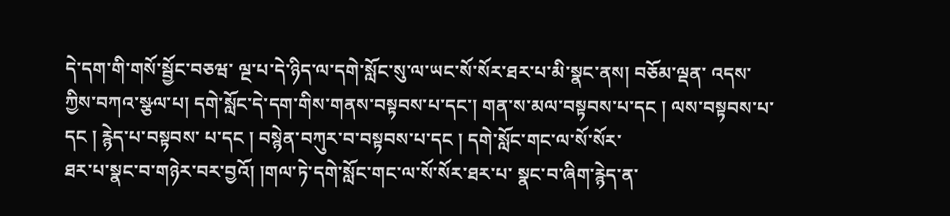དེ་དག་གི་གསོ་སྦྱོང་བཅཝ་ ལྔ་པ་དེ་ཉིད་ལ་དགེ་སློང་སུ་ལ་ཡང་སོ་སོར་ཐར་པ་མི་སྣང་ནས། བཅོམ་ལྡན་ འདས་ཀྱིས་བཀའ་སྩལ་པ། དགེ་སློང་དེ་དག་གིས་གནས་བསྟབས་པ་དང་། གན་ས་མལ་བསྟབས་པ་དང ། ལས་བསྟབས་པ་དང ། རྙེད་པ་བསྟབས་ པ་དང ། བསྙེན་བཀུར་བ་བསྟབས་པ་དང ། དགེ་སློང་གང་ལ་སོ་སོར་
ཐར་པ་སྣང་བ་གཉེར་བར་བྱའོ། །གལ་ཏེ་དགེ་སློང་གང་ལ་སོ་སོར་ཐར་པ་ སྣང་བ་ཞིག་རྙེད་ན་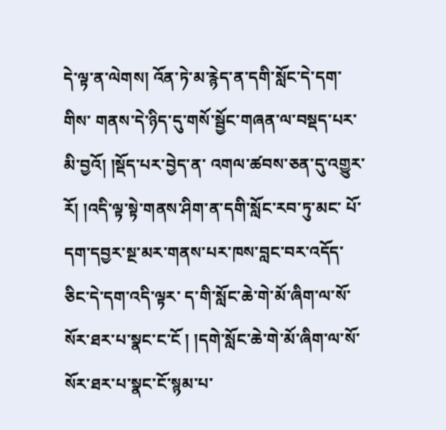དེ་ལྟ་ན་ལེགས། འོན་ཏེ་མ་རྙེད་ན་དགི་སློང་དེ་དག་གིས་ གནས་དེ་ཉིད་དུ་གསོ་སྦྱོང་གཞན་ལ་བསྡད་པར་མི་བྱའོ། །སྡོད་པར་བྱེད་ན་ འགལ་ཚབས་ཅན་དུ་འགྱུར་རོ། །འདི་ལྟ་སྟེ་གནས་ཤིག་ན་དགི་སློང་རབ་ཏུ་མང་ པོ་དག་དབྱར་སྔ་མར་གནས་པར་ཁས་བླང་བར་འདོད་ཅིང་དེ་དག་འདི་ལྟར་ ད་གི་སློང་ཆེ་གེ་མོ་ཞིག་ལ་སོ་སོར་ཐར་པ་སྣང་ང་ངོ ། །དགེ་སློང་ཆེ་གེ་མོ་ཞིག་ལ་སོ་ སོར་ཐར་པ་སྣང་ངོ་སྙམ་པ་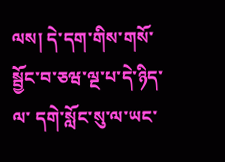ལས། དེ་དག་གིས་གསོ་སྦྱོང་བ་ཅཝ་ལྔ་པ་དེ་ཉིད་ལ་ དགེ་སློང་སུ་ལ་ཡང་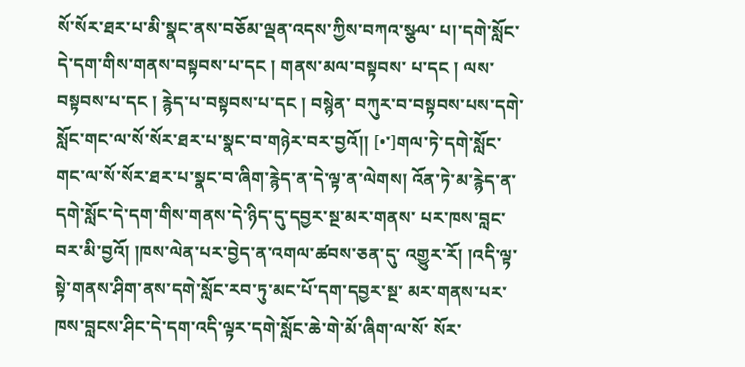སོ་སོར་ཐར་པ་མི་སྣང་ནས་བཅོམ་ལྡན་འདས་ཀྱིས་བཀའ་སྩལ་ པ།་དགེ་སློང་དེ་དག་གིས་གནས་བསྟབས་པ་དང ། གནས་མལ་བསྟབས་ པ་དང ། ལས་བསྟབས་པ་དང ། རྙེད་པ་བསྟབས་པ་དང ། བསྙེན་ བཀུར་བ་བསྟབས་པས་དགེ་སློང་གང་ལ་སོ་སོར་ཐར་པ་སྣང་བ་གཉེར་བར་བྱའོ།། [•་]གལ་ཏེ་དགེ་སློང་གང་ལ་སོ་སོར་ཐར་པ་སྣང་བ་ཞིག་རྙེད་ན་དེ་ལྟ་ན་ལེགས། འོན་ཏེ་མ་རྙེད་ན་དགེ་སློང་དེ་དག་གིས་གནས་དེ་ཉིད་དུ་དབྱར་སྔ་མར་གནས་ པར་ཁས་བླང་བར་མི་བྱའོ། །ཁས་ལེན་པར་བྱེད་ན་འགལ་ཚབས་ཅན་དུ་ འགྱུར་རོ། །འདི་ལྟ་སྟེ་གནས་ཤིག་ནས་དགེ་སློང་རབ་ཏུ་མང་པོ་དག་དབྱར་སྔ་ མར་གནས་པར་ཁས་བླངས་ཤིང་དེ་དག་འདི་ལྟར་དགེ་སློང་ཆེ་གེ་མོ་ཞིག་ལ་སོ་ སོར་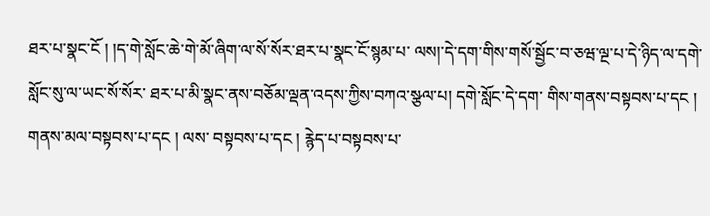ཐར་པ་སྣང་ངོ ། །ད་གེ་སློང་ཆེ་གེ་མོ་ཞིག་ལ་སོ་སོར་ཐར་པ་སྣང་ངོ་སྙམ་པ་ ལས།་དེ་དག་གིས་གསོ་སྦྱོང་བ་ཅཝ་ལྔ་པ་དེ་ཉིད་ལ་དགེ་སློང་སུ་ལ་ཡང་སོ་སོར་ ཐར་པ་མི་སྣང་ནས་བཅོམ་ལྡན་འདས་ཀྱིས་བཀའ་སྩལ་པ། དགེ་སློང་དེ་དག་ གིས་གནས་བསྟབས་པ་དང ། གནས་མལ་བསྟབས་པ་དང ། ལས་ བསྟབས་པ་དང ། རྙེད་པ་བསྟབས་པ་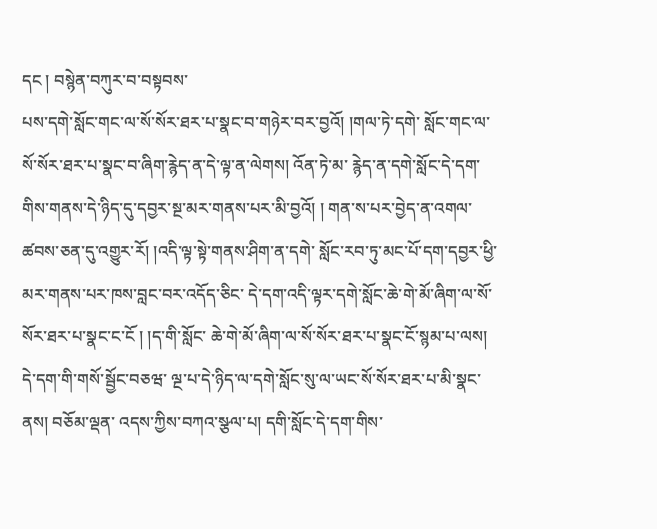དང ། བསྙེན་བཀུར་བ་བསྟབས་
པས་དགེ་སློང་གང་ལ་སོ་སོར་ཐར་པ་སྣང་བ་གཉེར་བར་བྱའོ། །གལ་ཏེ་དགེ་ སློང་གང་ལ་སོ་སོར་ཐར་པ་སྣང་བ་ཞིག་རྙེད་ན་དེ་ལྟ་ན་ལེགས། འོན་ཏེ་མ་ རྙེད་ན་དགེ་སློང་དེ་དག་གིས་གནས་དེ་ཉིད་དུ་དབྱར་སྔ་མར་གནས་པར་མི་བྱའོ། ། གན་ས་པར་བྱེད་ན་འགལ་ཚབས་ཅན་དུ་འགྱུར་རོ། །འདི་ལྟ་སྟེ་གནས་ཤིག་ན་དགེ་ སློང་རབ་ཏུ་མང་པོ་དག་དབྱར་ཕྱི་མར་གནས་པར་ཁས་བླང་བར་འདོད་ཅིང་ དེ་དག་འདི་ལྟར་དགེ་སློང་ཆེ་གེ་མོ་ཞིག་ལ་སོ་སོར་ཐར་པ་སྣང་ང་ངོ ། །ད་གི་སློང་ ཆེ་གེ་མོ་ཞིག་ལ་སོ་སོར་ཐར་པ་སྣང་ངོ་སྙམ་པ་ལས། དེ་དག་གི་གསོ་སྦྱོང་བཅཝ་ ལྔ་པ་དེ་ཉིད་ལ་དགེ་སློང་སུ་ལ་ཡང་སོ་སོར་ཐར་པ་མི་སྣང་ནས། བཅོམ་ལྡན་ འདས་ཀྱིས་བཀའ་སྩལ་པ། དགི་སློང་དེ་དག་གིས་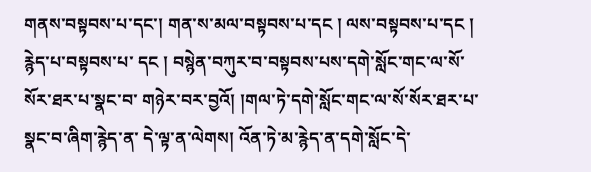གནས་བསྟབས་པ་དང་། གན་ས་མལ་བསྟབས་པ་དང ། ལས་བསྟབས་པ་དང ། རྙེད་པ་བསྟབས་པ་ དང ། བསྙེན་བཀུར་བ་བསྟབས་པས་དགེ་སློང་གང་ལ་སོ་སོར་ཐར་པ་སྣང་བ་ གཉེར་བར་བྱའོ། །གལ་ཏེ་དགེ་སློང་གང་ལ་སོ་སོར་ཐར་པ་སྣང་བ་ཞིག་རྙེད་ན་ དེ་ལྟ་ན་ལེགས། འོན་ཏེ་མ་རྙེད་ན་དགེ་སློང་དེ་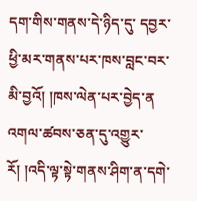དག་གིས་གནས་དེ་ཉིད་དུ་ དབྱར་ཕྱི་མར་གནས་པར་ཁས་བླང་བར་མི་བྱའོ། །ཁས་ལེན་པར་བྱེད་ན འགལ་ཚབས་ཅན་དུ་འགྱུར་རོ། །འདི་ལྟ་སྟེ་གནས་ཤིག་ན་དགེ་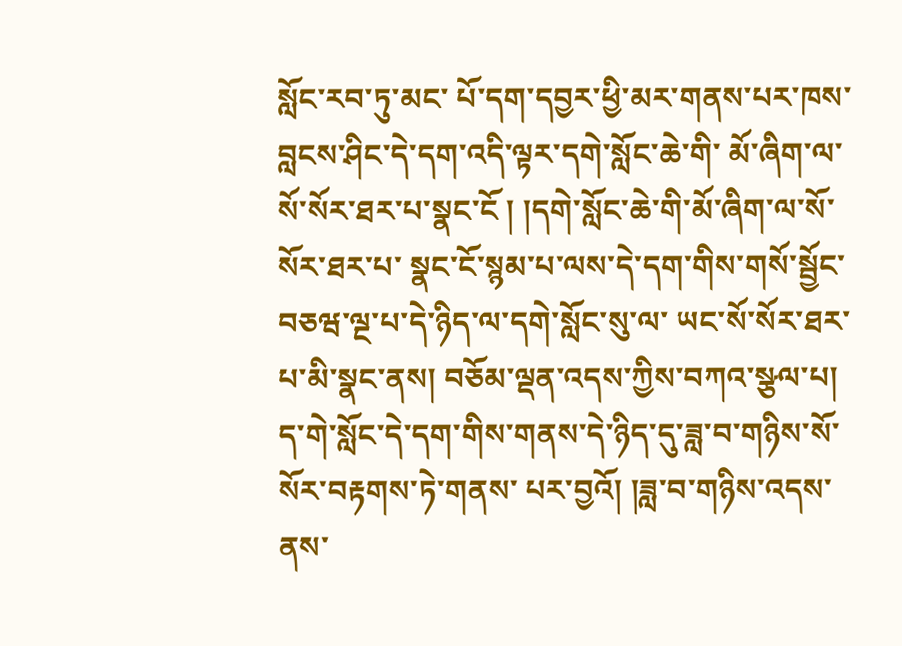སློང་རབ་ཏུ་མང་ པོ་དག་དབྱར་ཕྱི་མར་གནས་པར་ཁས་བླངས་ཤིང་དེ་དག་འདི་ལྟར་དགེ་སློང་ཆེ་གི་ མོ་ཞིག་ལ་སོ་སོར་ཐར་པ་སྣང་ངོ ། །དགེ་སློང་ཆེ་གི་མོ་ཞིག་ལ་སོ་སོར་ཐར་པ་ སྣང་ངོ་སྙམ་པ་ལས་དེ་དག་གིས་གསོ་སྦྱོང་བཅཝ་ལྔ་པ་དེ་ཉིད་ལ་དགེ་སློང་སུ་ལ་ ཡང་སོ་སོར་ཐར་པ་མི་སྣང་ནས། བཅོམ་ལྡན་འདས་ཀྱིས་བཀའ་སྩལ་པ། ད་གེ་སློང་དེ་དག་གིས་གནས་དེ་ཉིད་དུ་ཟླ་བ་གཉིས་སོ་སོར་བརྟགས་ཏེ་གནས་ པར་བྱའོ། །ཟླ་བ་གཉིས་འདས་ནས་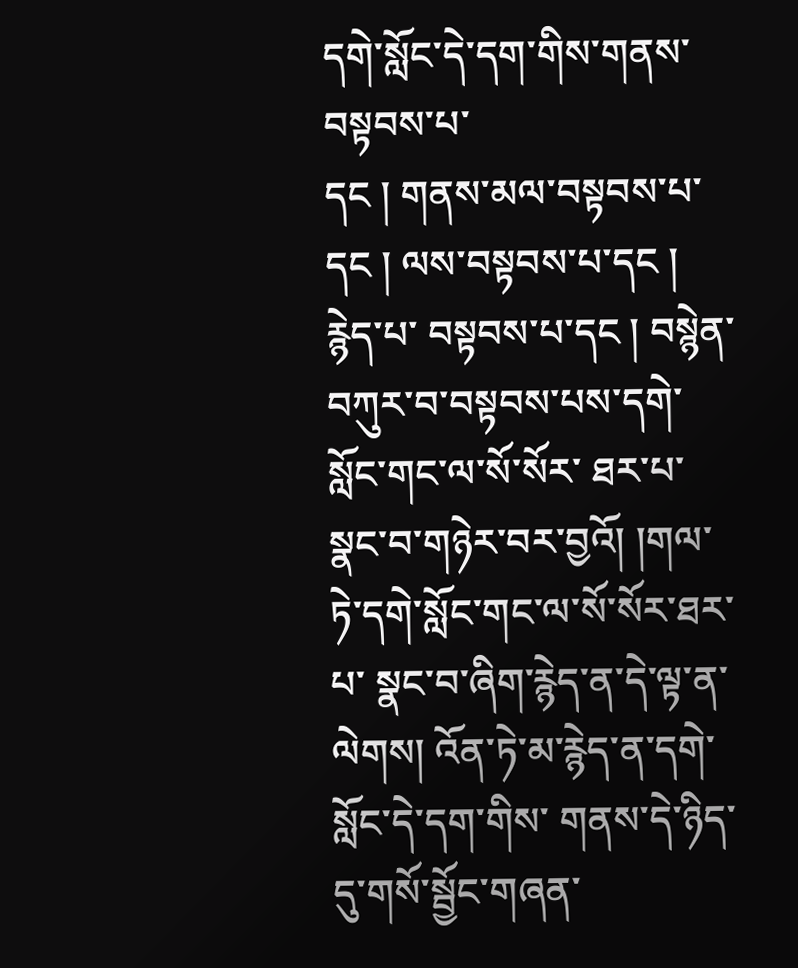དགེ་སློང་དེ་དག་གིས་གནས་བསྟབས་པ་
དང ། གནས་མལ་བསྟབས་པ་དང ། ལས་བསྟབས་པ་དང ། རྙེད་པ་ བསྟབས་པ་དང ། བསྙེན་བཀུར་བ་བསྟབས་པས་དགེ་སློང་གང་ལ་སོ་སོར་ ཐར་པ་སྣང་བ་གཉེར་བར་བྱའོ། །གལ་ཏེ་དགེ་སློང་གང་ལ་སོ་སོར་ཐར་པ་ སྣང་བ་ཞིག་རྙེད་ན་དེ་ལྟ་ན་ལེགས། འོན་ཏེ་མ་རྙེད་ན་དགེ་སློང་དེ་དག་གིས་ གནས་དེ་ཉིད་དུ་གསོ་སྦྱོང་གཞན་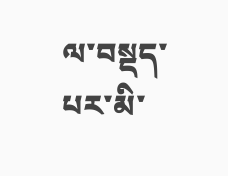ལ་བསྡད་པར་མི་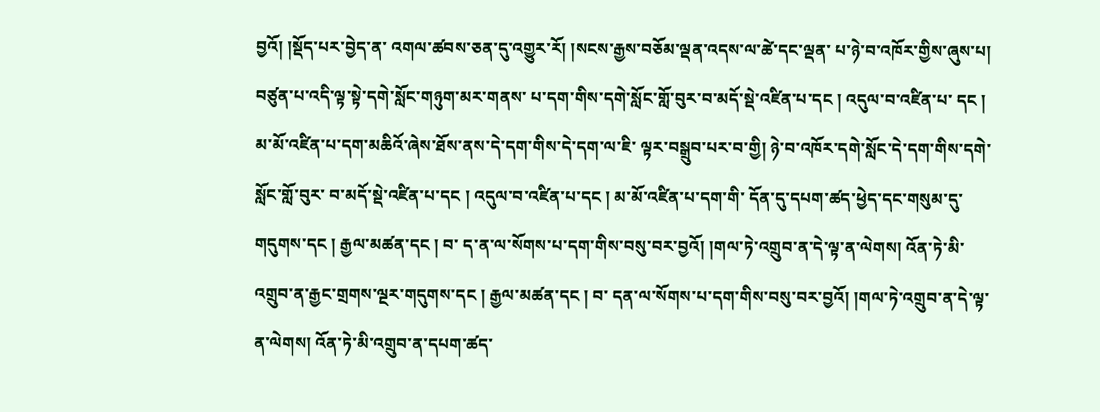བྱའོ། །སྡོད་པར་བྱེད་ན་ འགལ་ཚབས་ཅན་དུ་འགྱུར་རོ། །སངས་རྒྱས་བཅོམ་ལྡན་འདས་ལ་ཚེ་དང་ལྡན་ པ་ཉེ་བ་འཁོར་གྱིས་ཞུས་པ། བཙུན་པ་འདི་ལྟ་སྟེ་དགེ་སློང་གཉུག་མར་གནས་ པ་དག་གིས་དགེ་སློང་གློ་བུར་བ་མདོ་སྡེ་འཛིན་པ་དང ། འདུལ་བ་འཛིན་པ་ དང ། མ་མོ་འཛིན་པ་དག་མཆིའོ་ཞེས་ཐོས་ནས་དེ་དག་གིས་དེ་དག་ལ་ཇི་ ལྟར་བསྒྲུབ་པར་བ་གྱི། ཉེ་བ་འཁོར་དགེ་སློང་དེ་དག་གིས་དགེ་སློང་གློ་བུར་ བ་མདོ་སྡེ་འཛིན་པ་དང ། འདུལ་བ་འཛིན་པ་དང ། མ་མོ་འཛིན་པ་དག་གི་ དོན་དུ་དཔག་ཚད་ཕྱེད་དང་གསུམ་དུ་གདུགས་དང ། རྒྱལ་མཚན་དང ། བ་ ད་ན་ལ་སོགས་པ་དག་གིས་བསུ་བར་བྱའོ། །གལ་ཏེ་འགྲུབ་ན་དེ་ལྟ་ན་ལེགས། འོན་ཏེ་མི་འགྲུབ་ན་རྒྱང་གྲགས་ལྔར་གདུགས་དང ། རྒྱལ་མཚན་དང ། བ་ དན་ལ་སོགས་པ་དག་གིས་བསུ་བར་བྱའོ། །གལ་ཏེ་འགྲུབ་ན་དེ་ལྟ་ན་ལེགས། འོན་ཏེ་མི་འགྲུབ་ན་དཔག་ཚད་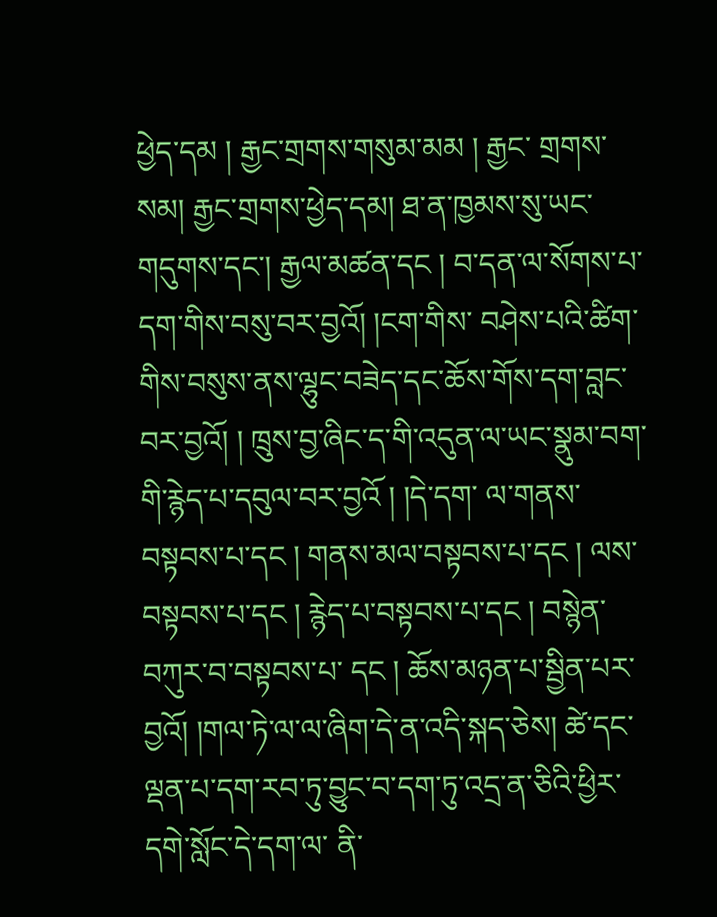ཕྱེད་དམ ། རྒྱང་གྲགས་གསུམ་མམ ། རྒྱང་ གྲགས་སམ། རྒྱང་གྲགས་ཕྱེད་དམ། ཐ་ན་ཁྱམས་སུ་ཡང་གདུགས་དང་། རྒྱལ་མཚན་དང ། བ་དན་ལ་སོགས་པ་དག་གིས་བསུ་བར་བྱའོ། །ངག་གིས་ བཤེས་པའི་ཚིག་གིས་བསུས་ནས་ལྷུང་བཟེད་དང་ཆོས་གོས་དག་བླང་བར་བྱའོ། ། ཁྲུས་བྱ་ཞིང་ད་གི་འདུན་ལ་ཡང་སྣུམ་བག་གི་རྙེད་པ་དབུལ་བར་བྱའོ ། །དེ་དག་ ལ་གནས་བསྟབས་པ་དང ། གནས་མལ་བསྟབས་པ་དང ། ལས་
བསྟབས་པ་དང ། རྙེད་པ་བསྟབས་པ་དང ། བསྙེན་བཀུར་བ་བསྟབས་པ་ དང ། ཆོས་མཉན་པ་སྦྱིན་པར་བྱའོ། །གལ་ཏེ་ལ་ལ་ཞིག་དེ་ན་འདི་སྐད་ཅེས། ཚེ་དང་ལྡན་པ་དག་རབ་ཏུ་བྱུང་བ་དག་ཏུ་འདྲ་ན་ཅིའི་ཕྱིར་དགེ་སློང་དེ་དག་ལ་ ནི་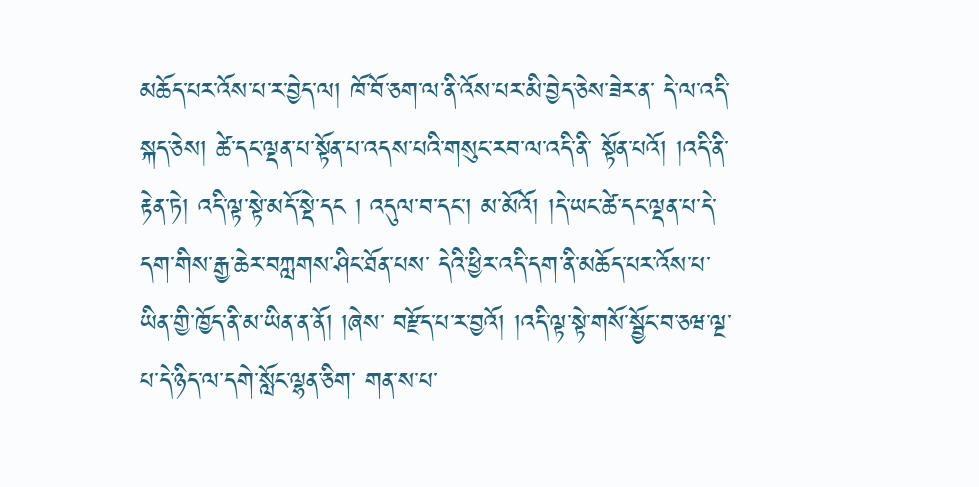མཆོད་པར་འོས་པ་ར་བྱེད་ལ། ཁོ་བོ་ཅག་ལ་ནི་འོས་པར་མི་བྱེད་ཅེས་ཟེར་ན་ དེ་ལ་འདི་སྐད་ཅེས། ཚེ་དང་ལྡན་པ་སྟོན་པ་འདས་པའི་གསུང་རབ་ལ་འདི་ནི་ སྟོན་པའོ། །འདི་ནི་རྟེན་ཏེ། འདི་ལྟ་སྟེ་མདོ་སྡེ་དང ། འདུལ་བ་དང་། མ་མོའོ། །དེ་ཡང་ཚེ་དང་ལྡན་པ་དེ་དག་གིས་རྒྱ་ཆེར་བཀླགས་ཤིང་ཐོན་པས་ དེའི་ཕྱིར་འདི་དག་ནི་མཆོད་པར་འོས་པ་ཡིན་གྱི་ཁྱོད་ནི་མ་ཡིན་ན་ནོ། །ཞེས་ བརྫོད་པ་ར་བྱའོ། །འདི་ལྟ་སྟེ་གསོ་སྦྱོང་བ་ཅཝ་ལྔ་པ་དེ་ཉིད་ལ་དགེ་སློང་ལྷན་ཅིག་ གན་ས་པ་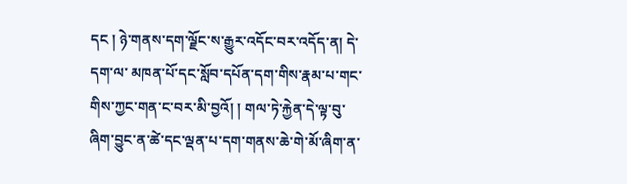དང ། ཉེ་གནས་དག་ལྗོང་ས་རྒྱུར་འདོང་བར་འདོད་ན། དེ་དག་ལ་ མཁན་པོ་དང་སློབ་དཔོན་དག་གིས་རྣམ་པ་གང་གིས་ཀྱང་གན་ང་བར་མི་བྱའོ། ། གལ་ཏེ་རྐྱེན་དེ་ལྟ་བུ་ཞིག་བྱུང་ན་ཚེ་དང་ལྡན་པ་དག་གནས་ཆེ་གེ་མོ་ཞིག་ན་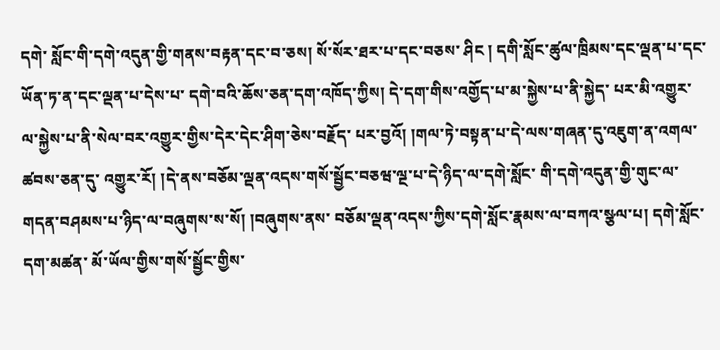དགེ་ སློང་གི་དགེ་འདུན་གྱི་གནས་བརྟན་དང་བ་ཅས། སོ་སོར་ཐར་པ་དང་བཅས་ ཤིང ། དགི་སློང་ཚུལ་ཁྲིམས་དང་ལྡན་པ་དང་ཡོན་ཏ་ན་དང་ལྡན་པ་དེས་པ་ དགེ་བའི་ཆོས་ཅན་དག་འཁོད་ཀྱིས། དེ་དག་གིས་འགྱོད་པ་མ་སྐྱེས་པ་ནི་སྐྱེད་ པར་མི་འགྱུར་ལ་སྐྱེས་པ་ནི་སེལ་བར་འགྱུར་གྱིས་དེར་དེང་ཤིག་ཅེས་བརྗོད་ པར་བྱའོ། །གལ་ཏེ་བསྟན་པ་དེ་ལས་གཞན་དུ་འཇུག་ན་འགལ་ཚབས་ཅན་དུ་ འགྱུར་རོ། །དེ་ནས་བཅོམ་ལྡན་འདས་གསོ་སྦྱོང་བཅཝ་ལྔ་པ་དེ་ཉིད་ལ་དགེ་སློང་ གི་དགེ་འདུན་གྱི་གུང་ལ་གདན་བཤམས་པ་ཉིད་ལ་བཞུགས་ས་སོ། །བཞུགས་ནས་ བཅོམ་ལྡན་འདས་ཀྱིས་དགེ་སློང་རྣམས་ལ་བཀའ་སྩལ་པ། དགེ་སློང་དག་མཚན་ མོ་ཡོལ་གྱིས་གསོ་སྦྱོང་གྱིས་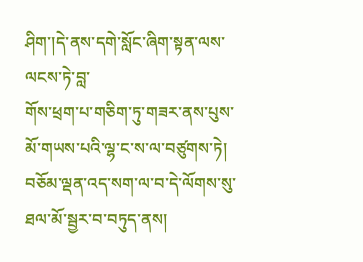ཤིག་།དེ་ནས་དགེ་སློང་ཞིག་སྟན་ལས་ལངས་ཏེ་བླ་
གོས་ཕྲག་པ་གཅིག་ཏུ་གཟར་ནས་པུས་མོ་གཡས་པའི་ལྷ་ང་ས་ལ་བཙུགས་ཏེ། བཅོམ་ལྡན་འད་སག་ལ་བ་དེ་ལོགས་སུ་ཐལ་མོ་སྦྱར་བ་བཏུད་ནས།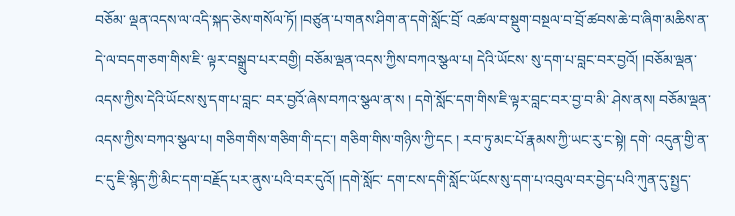བཅོམ་ ལྡན་འདས་ལ་འདི་སྐད་ཅེས་གསོལ་ཏོ། །བཙུན་པ་གནས་ཤིག་ན་དགེ་སློང་བྲོ་ འཚལ་བ་སྡུག་བསྔལ་བ་བྲོ་ཚབས་ཆེ་བ་ཞིག་མཆིས་ན་དེ་ལ་བདག་ཅག་གིས་ཇི་ ལྟར་བསྒྲུབ་པར་བགྱི། བཅོམ་ལྡན་འདས་ཀྱིས་བཀའ་སྩལ་པ། དེའི་ཡོངས་ སུ་དག་པ་བླང་བར་བྱའོ། །བཅོམ་ལྡན་འདས་ཀྱིས་དེའི་ཡོངས་སུ་དག་པ་བླང་ བར་བྱའོ་ཞེས་བཀའ་སྩལ་ན་ས ། དགེ་སློང་དག་གིས་ཇི་ལྟར་བླང་བར་བྱ་བ་མི་ ཤེས་ནས། བཅོམ་ལྡན་འདས་ཀྱིས་བཀའ་སྩལ་པ། གཅིག་གིས་གཅིག་གི་དང་། གཅིག་གིས་གཉིས་ཀྱི་དང ། རབ་ཏུ་མང་པོ་རྣམས་ཀྱི་ཡང་རུ་ང་སྟེ། དགེ་ འདུན་གྱི་ན་ང་དུ་ཇི་སྙེད་ཀྱི་མིང་དག་བརྗོད་པར་ནུས་པའི་བར་དུའོ། །དགེ་སློང་ དག་ངས་དགི་སློང་ཡོངས་སུ་དག་པ་འབུལ་བར་བྱེད་པའི་ཀུན་དུ་སྤྱད་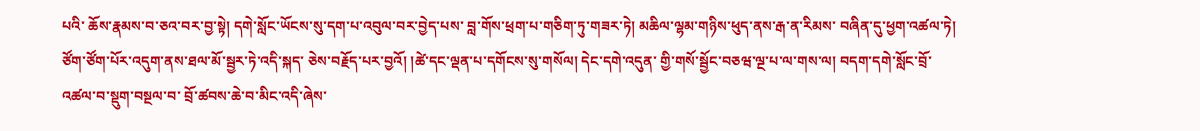པའི་ ཆོས་རྣམས་བ་ཅའ་བར་བྱ་སྟེ། དགེ་སློང་ཡོངས་སུ་དག་པ་འབུལ་བར་བྱེད་པས་ བླ་གོས་ཕྲག་པ་གཅིག་ཏུ་གཟར་ཏེ། མཆིལ་ལྷམ་གཉིས་ཕུད་ནས་རྒ་ན་རིམས་ བཞིན་དུ་ཕྱག་འཚལ་ཏེ། ཙོག་ཙོག་པོར་འདུག་ནས་ཐལ་མོ་སྦྱར་ཏེ་འདི་སྐད་ ཅེས་བརྗོད་པར་བྱའོ། །ཚེ་དང་ལྡན་པ་དགོངས་སུ་གསོལ། དེང་དགེ་འདུན་ གྱི་གསོ་སྦྱོང་བཅཝ་ལྔ་པ་ལ་གས་ལ། བདག་དགེ་སློང་བྲོ་འཚལ་བ་སྡུག་བསྔལ་བ་ བྲོ་ཚབས་ཆེ་བ་མིང་འདི་ཞེས་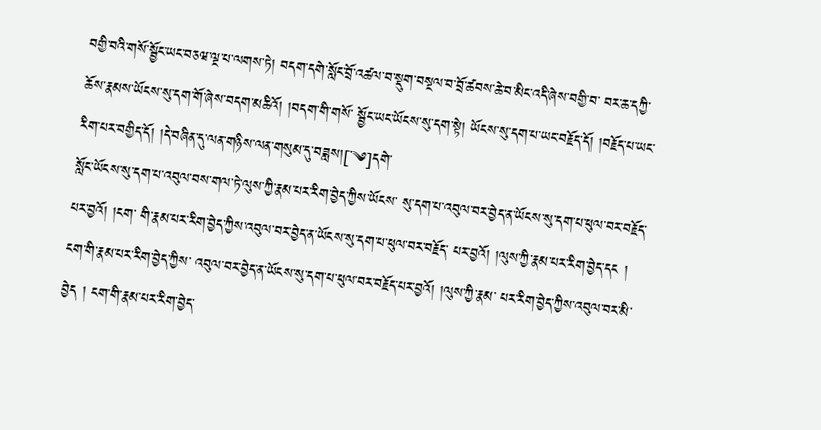བགྱི་བའི་གསོ་སྦྱོང་ཡང་བཅཝ་ལྔ་པ་ལགས་ཏེ། བདག་དགེ་སློང་བྲོ་འཚལ་བ་སྡུག་བསྔལ་བ་བྲོ་ཚབས་ཆེ་བ་མིང་འདི་ཞེས་བགྱི་བ་ བར་ཆ་དཀྱི་ཆོས་རྣམས་ཡོངས་སུ་དག་གོ་ཞེས་བདག་མཆིའོ། །བདག་གི་གསོ་ སྦྱོང་ཡང་ཡོངས་སུ་དག་སྟེ། ཡོངས་སུ་དག་པ་ཡང་བརྗོད་དོ། །བརྗོད་པ་ཡང་ རིག་པར་བགྱིད་དོ། །དེ་བཞིན་དུ་ལན་གཉིས་ལན་གསུམ་དུ་བཟླས།[་༄]དགེ་
སློང་ཡོངས་སུ་དག་པ་འབུལ་བས་གལ་ཏེ་ལུས་ཀྱི་རྣམ་པར་རིག་བྱེད་ཀྱིས་ཡོངས་ སུ་དག་པ་འབུལ་བར་བྱེད་ན་ཡོངས་སུ་དག་པ་ཕུལ་བར་བརྗོད་པར་བྱའོ། །ངག་ གི་རྣམ་པར་རིག་བྱེད་ཀྱིས་འབུལ་བར་བྱེད་ན་ཡོངས་སུ་དག་པ་ཕུལ་བར་བརྗོད་ པར་བྱའོ། །ལུས་ཀྱི་རྣམ་པར་རིག་བྱེད་དང ། ངག་གི་རྣམ་པར་རིག་བྱེད་ཀྱིས་ འབུལ་བར་བྱེད་ན་ཡོངས་སུ་དག་པ་ཕུལ་བར་བརྗོད་པར་བྱའོ། །ལུས་ཀྱི་རྣམ་ པར་རིག་བྱེད་ཀྱིས་འབུལ་བར་མི་བྱེད ། ངག་གི་རྣམ་པར་རིག་བྱེད་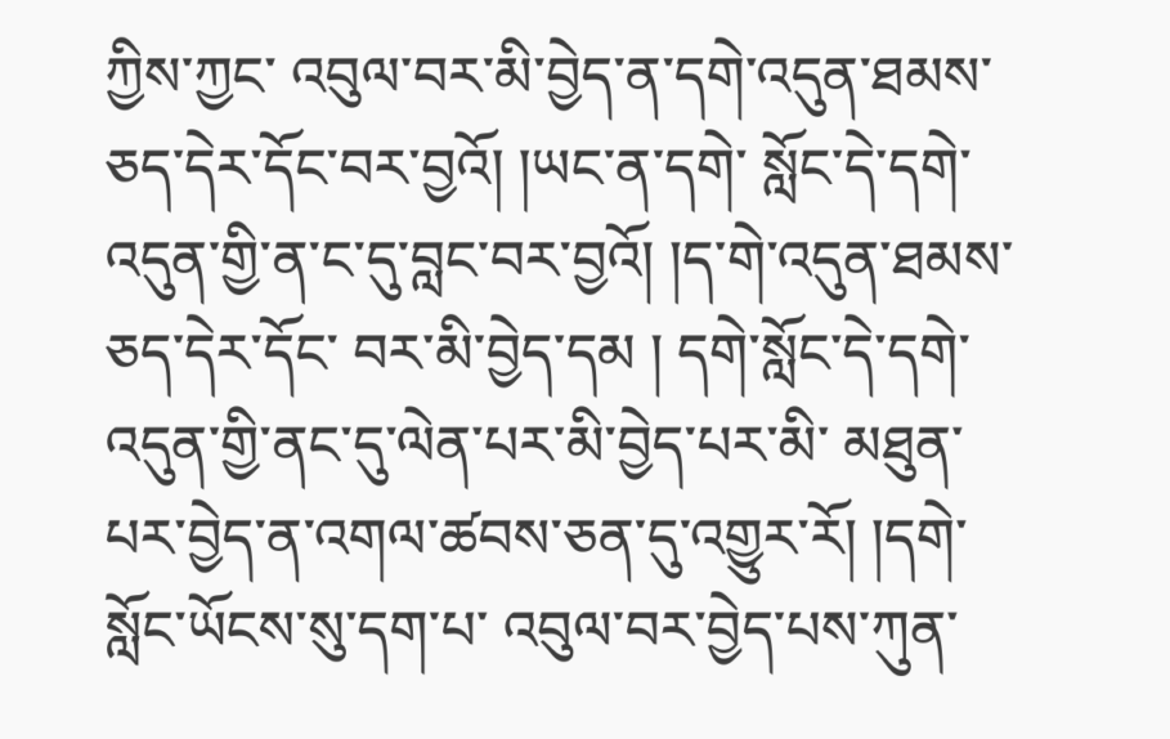ཀྱིས་ཀྱང་ འབུལ་བར་མི་བྱེད་ན་དགེ་འདུན་ཐམས་ཅད་དེར་དོང་བར་བྱའོ། །ཡང་ན་དགེ་ སློང་དེ་དགེ་འདུན་གྱི་ན་ང་དུ་བླང་བར་བྱའོ། །ད་གེ་འདུན་ཐམས་ཅད་དེར་དོང་ བར་མི་བྱེད་དམ ། དགེ་སློང་དེ་དགེ་འདུན་གྱི་ནང་དུ་ལེན་པར་མི་བྱེད་པར་མི་ མཐུན་པར་བྱེད་ན་འགལ་ཚབས་ཅན་དུ་འགྱུར་རོ། །དགེ་སློང་ཡོངས་སུ་དག་པ་ འབུལ་བར་བྱེད་པས་ཀུན་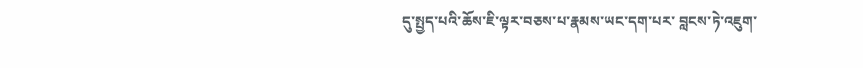དུ་སྤྱད་པའི་ཆོས་ཇི་ལྟར་བཅས་པ་རྣམས་ཡང་དག་པར་ བླངས་ཏེ་འཇུག་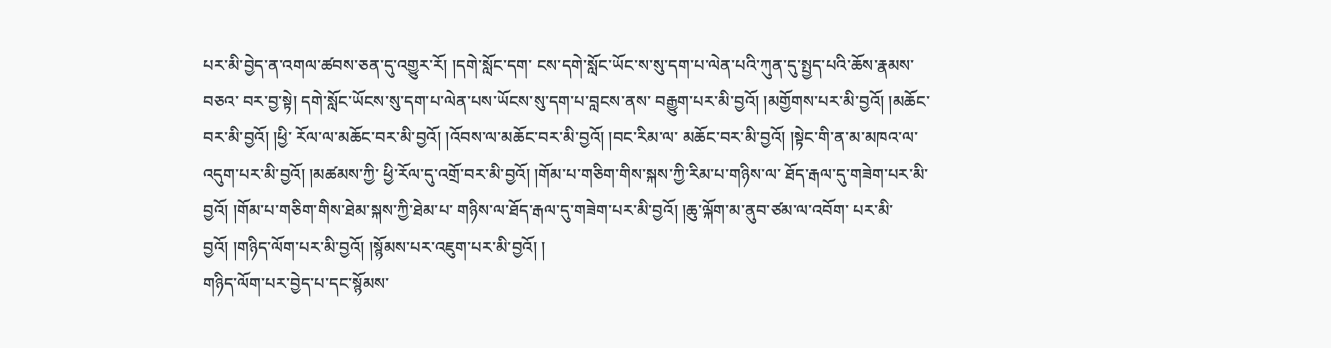པར་མི་བྱེད་ན་འགལ་ཚབས་ཅན་དུ་འགྱུར་རོ། །དགེ་སློང་དག་ ངས་དགེ་སློང་ཡོང་ས་སུ་དག་པ་ལེན་པའི་ཀུན་དུ་སྤྱད་པའི་ཆོས་རྣམས་བཅའ་ བར་བྱ་སྟེ། དགེ་སློང་ཡོངས་སུ་དག་པ་ལེན་པས་ཡོངས་སུ་དག་པ་བླངས་ནས་ བརྒྱུག་པར་མི་བྱའོ། །མགྱོགས་པར་མི་བྱའོ། །མཆོང་བར་མི་བྱའོ། །ཕྱི་ རོལ་ལ་མཆོང་བར་མི་བྱའོ། །འོབས་ལ་མཆོང་བར་མི་བྱའོ། །བང་རིམ་ལ་ མཆོང་བར་མི་བྱའོ། །སྟེང་གི་ན་མ་མཁའ་ལ་འདུག་པར་མི་བྱའོ། །མཚམས་ཀྱི་ ཕྱི་རོལ་དུ་འགྲོ་བར་མི་བྱའོ། །གོམ་པ་གཅིག་གིས་སྐས་ཀྱི་རིམ་པ་གཉིས་ལ་ ཐོད་རྒལ་དུ་གཟེག་པར་མི་བྱའོ། །གོམ་པ་གཅིག་གིས་ཐེམ་སྐས་ཀྱི་ཐེམ་པ་ གཉིས་ལ་ཐོད་རྒལ་དུ་གཟེག་པར་མི་བྱའོ། །ཆུ་ལྐོག་མ་ནུབ་ཙམ་ལ་འབོག་ པར་མི་བྱའོ། །གཉིད་ལོག་པར་མི་བྱའོ། །སྙོམས་པར་འཇུག་པར་མི་བྱའོ། །
གཉིད་ལོག་པར་བྱེད་པ་དང་སྙོམས་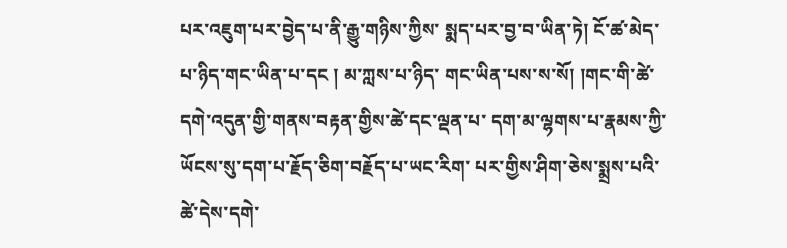པར་འཇུག་པར་བྱེད་པ་ནི་རྒྱུ་གཉིས་ཀྱིས་ སྨད་པར་བྱ་བ་ཡིན་ཏེ། ངོ་ཚ་མེད་པ་ཉིད་གང་ཡིན་པ་དང ། མ་ཀླས་པ་ཉིད་ གང་ཡིན་པས་ས་སོ། །གང་གི་ཚེ་དགེ་འདུན་གྱི་གནས་བརྟན་གྱིས་ཚེ་དང་ལྡན་པ་ དག་མ་ལྷགས་པ་རྣམས་ཀྱི་ཡོངས་སུ་དག་པ་རྗོད་ཅིག་བརྗོད་པ་ཡང་རིག་ པར་གྱིས་ཤིག་ཅེས་སྨྲས་པའི་ཚེ་དེས་དགེ་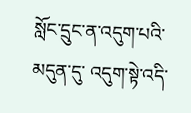སློང་དྲུང་ན་འདུག་པའི་མདུན་དུ་ འདུག་སྟེ་འདི་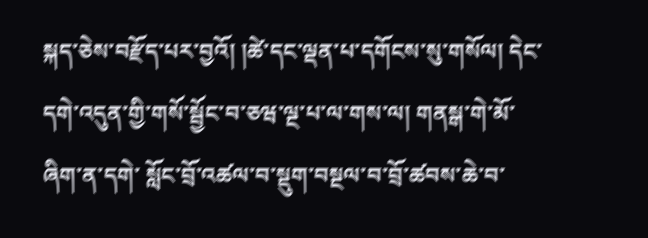སྐད་ཅེས་བརྫོད་པར་བྱའོ། །ཚེ་དང་ལྡན་པ་དགོངས་སུ་གསོལ། དེང་དགེ་འདུན་གྱི་གསོ་སྦྱོང་བ་ཅཝ་ལྔ་པ་ལ་གས་ལ། གནསྒ་གེ་མོ་ཞིག་ན་དགེ་ སློང་བྲོ་འཚལ་བ་སྡུག་བསྔལ་བ་བྲོ་ཚབས་ཆེ་བ་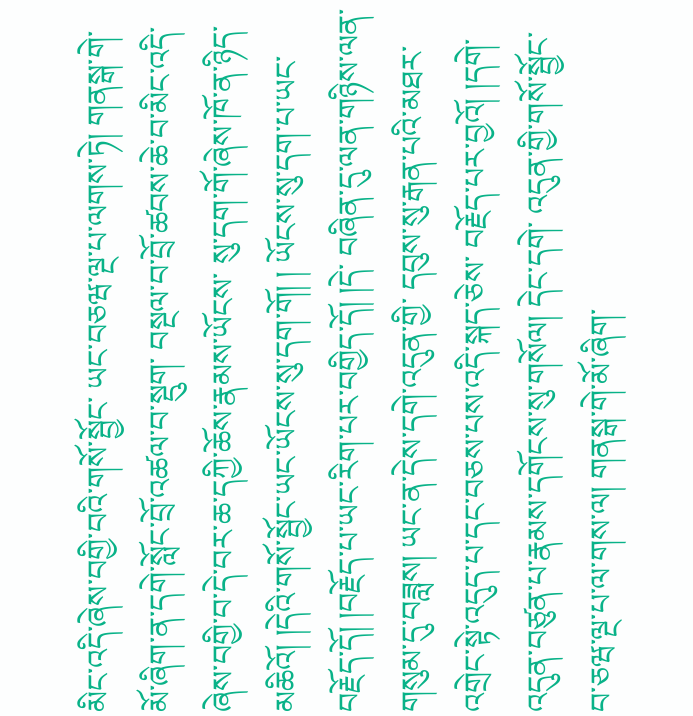མིང་འདི་ཞེས་བགྱི་བའི་གསོ་སྦྱོང་ ཡང་བཅཝ་ལྔ་པ་ལགས་ཏེ། གནསྒ་གེ་མོ་ཞིག་ན་དགེ་སློང་བྲོ་འཚལ་བ་སྡུག་ བསྔལ་བ་བྲོ་ཚབས་ཆེ་བ་མིང་འདི་ཞེས་བགྱི་བ་དེ་བར་ཆ་དཀྱི་ཆོས་རྣམས་ཡོངས་ སུ་དག་གོ་ཞེས་ཁོ་ན་ཉིད་མཆིའོ། །དེའི་གསོ་སྦྱོང་ཡང་ཡོངས་སུ་དག་གོ། ། ཡོངས་སུ་དག་པ་ཡང་བརྗོད་དོ། །བརྗོད་པ་ཡང་རིག་པར་བགྱིད་དོ། །དེ་ བཞིན་དུ་ལན་གཉིས་ལན་གསུམ་དུ་བཟླས། ཡང་ན་དེས་དགེ་འདུན་གྱི་ དབུས་སུ་རྒན་པའི་མཐར་འགྲེང་སྟེ་འདུད་པ་དང་བཅས་པས་འདི་སྐད་ཅེས་ བརྗོད་པར་བྱའོ། །དགེ་འདུན་བཙུན་པ་རྣམས་དགོངས་སུ་གསོལ། དེང་དགེ་ འདུན་གྱི་གསོ་སྦྱོང་བ་ཅཝ་ལྔ་པ་ལ་གས་ལ། གནསྒ་གེ་མོ་ཞིག་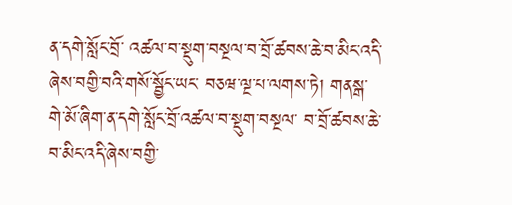ན་དགེ་སློང་བྲོ་ འཚལ་བ་སྡུག་བསྔལ་བ་བྲོ་ཚབས་ཆེ་བ་མིང་འདི་ཞེས་བགྱི་བའི་གསོ་སྦྱོང་ཡང་ བཅཝ་ལྔ་པ་ལགས་ཏེ། གནསྒ་གེ་མོ་ཞིག་ན་དགེ་སློང་བྲོ་འཚལ་བ་སྡུག་བསྔལ་ བ་བྲོ་ཚབས་ཆེ་བ་མིང་འདི་ཞེས་བགྱི་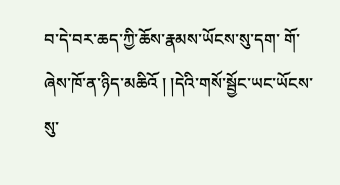བ་དེ་བར་ཆད་ཀྱི་ཆོས་རྣམས་ཡོངས་སུ་དག་ གོ་ཞེས་ཁོ་ན་ཉིད་མཆིའོ ། །དེའི་གསོ་སྦྱོང་ཡང་ཡོངས་སུ་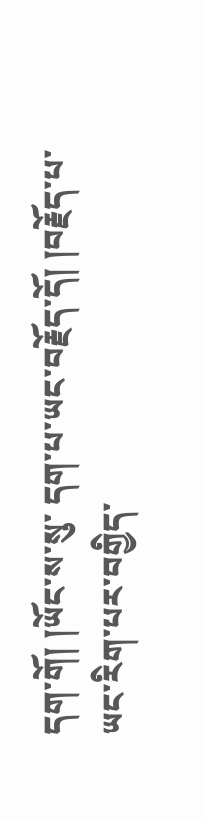དག་གོ། །ཡོང་ས་སུ་ དག་པ་ཡང་བརྗོད་དོ། །བརྗོད་པ་ཡང་རིག་པར་བགྱིད་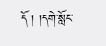དོ ། །དགེ་སློང་